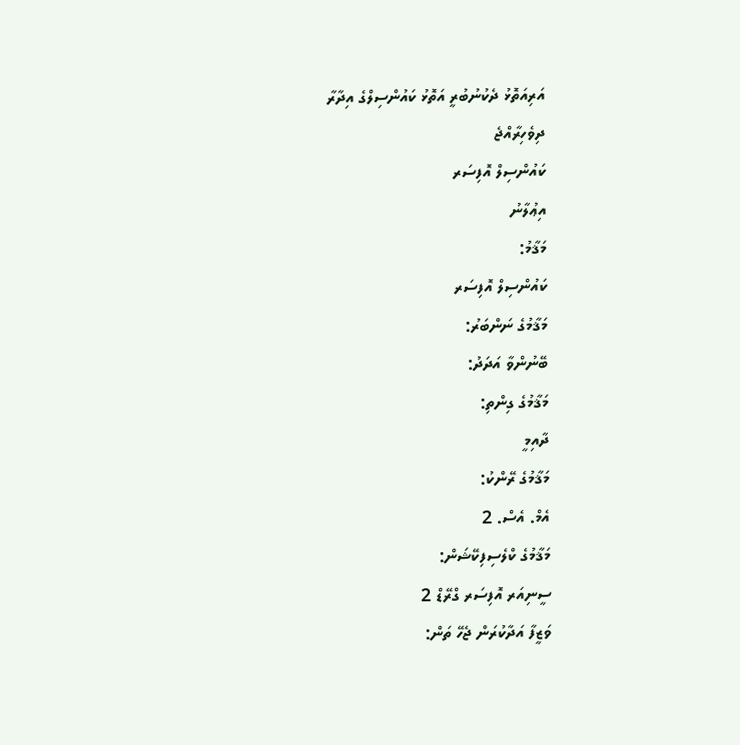އަރިއަތޮޅު ދެކުނުބުރީ އަތޮޅު ކައުންސިލްގެ އިދާރާ
ދިވެހިރާއްޖެ
ކައުންސިލް އޮފިސަރ
އިޢުލާނު
މަޤާމު:
ކައުންސިލް އޮފިސަރ
މަޤާމުގެ ނަންބަރު:
ބޭނުންވާ އަދަދު:
މަޤާމުގެ ގިންތި:
ދާއިމީ
މަޤާމުގެ ރޭންކު:
އެމް. އެސް. 2
މަޤާމުގެ ކްލެސިފިކޭޝަން:
ސީނިއަރ އޮފިސަރ ގްރޭޑް 2
ވަޒީފާ އަދާކުރަން ޖެހޭ ތަން: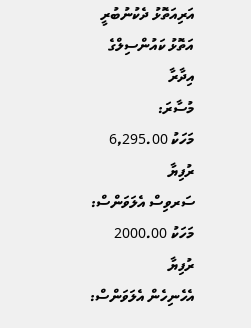އަރިއަތޮޅު ދެކުނުބުރީ އަތޮޅު ކައުންސިލްގެ އިދާރާ
މުސާރަ:
މަހަކު 6,295.00 ރުފިޔާ
ސަރވިސް އެލަވަންސް:
މަހަކު 2000.00 ރުފިޔާ
އެހެނިހެން އެލަވަންސް: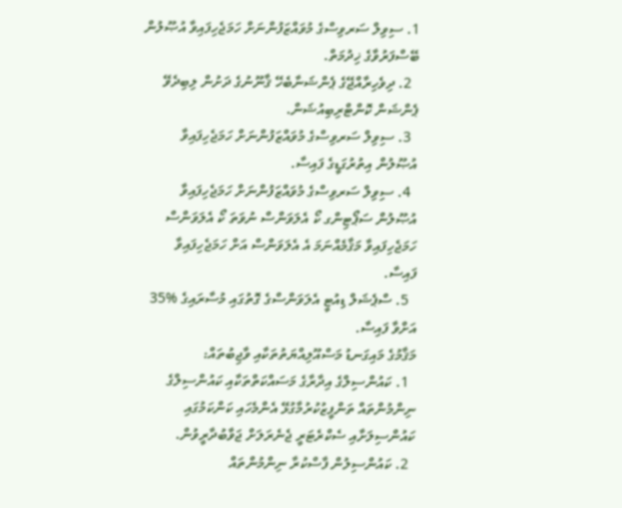1. ސިވިލް ސަރވިސްގެ މުވައްޒަފުންނަށް ހަމަޖެހިފައިވާ އުޞޫލުން ބޭސްފަރުވާގެ ޚިދުމަތް.
  2. ދިވެހިރާއްޖޭގެ ޕެންޝަނާބެހޭ ޤާނޫނުގެ ދަށުން ލިބިދެވޭ ޕެންޝަން ކޮންޓްރިބިއުޝަން.
  3. ސިވިލް ސަރވިސްގެ މުވައްޒަފުންނަށް ހަމަޖެހިފައިވާ އުޞޫލުން އިތުރުގަޑީގެ ފައިސާ.
  4. ސިވިލް ސަރވިސްގެ މުވައްޒަފުންނަށް ހަމަޖެހިފައިވާ އުޞޫލުން ސަޕޯޓިންގ ކޯ އެލަވަންސް ނުވަތަ ކޯ އެލަވަންސް ހަމަޖެހިފައިވާ މަޤާމެއްނަމަ އެ އެލަވަންސް އަށް ހަމަޖެހިފައިވާ ފައިސާ.
  5. ސްޕެޝަލް ޑިއުޓީ އެލަވަންސްގެ ގޮތުގައި މުސާރައިގެ %35 އަށްވާ ފައިސާ.
މަޤާމުގެ މައިގަނޑު މަސްއޫލިއްޔަތުތަކާއި ވާޖިބުތައް:
  1. ކައުންސިލްގެ އިދާރާގެ މަސައްކަތްތަކާއި ކައުންސިލްގެ ނިންމުންތައް ތަންފީޒުކުރުމާގުޅޭ އެންމެހައި ކަންކަމުގައި ކައުންސިލަށާއި ސެކްރެޓަރީ ޖެނެރަލަށް ޖަވާބުދާރީވުން.
  2. ކައުންސިލުން ފާސްކުރާ ނިންމުންތައް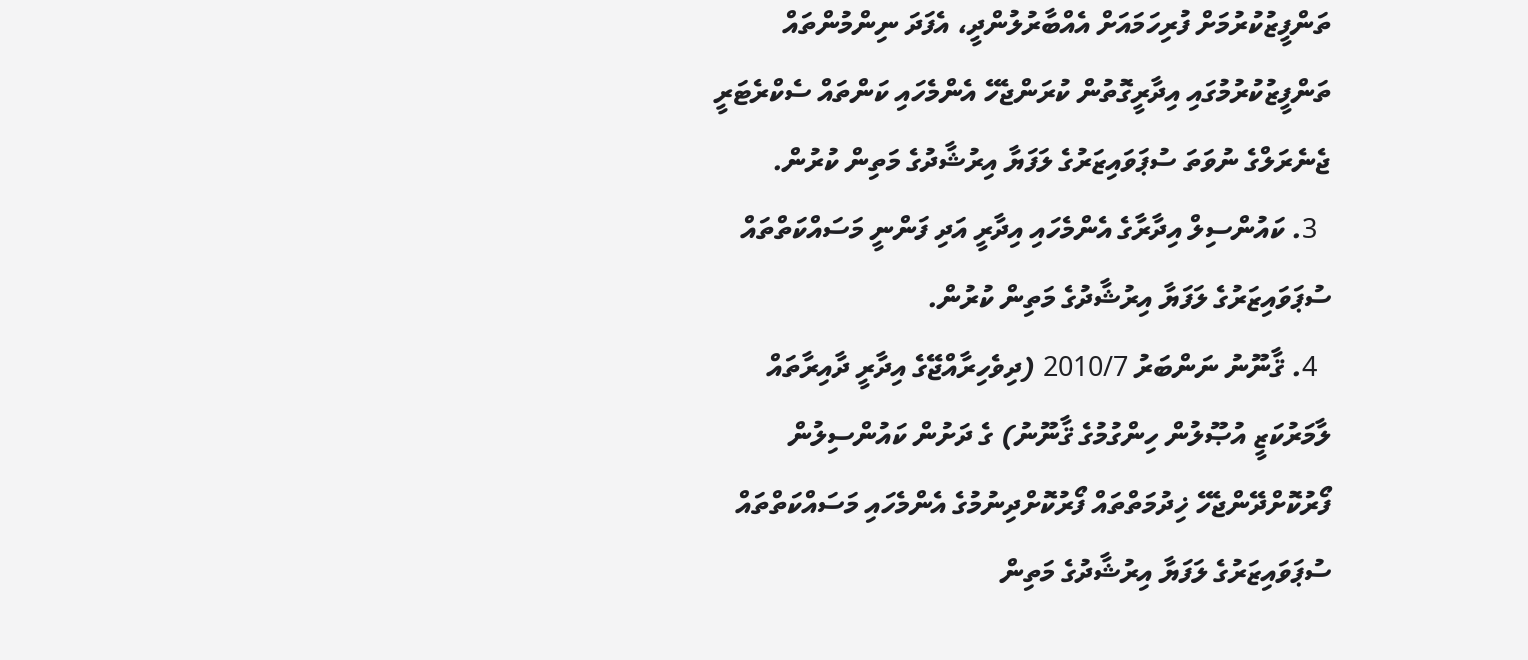ތަންފީޒުކުރުމަށް ފުރިހަމައަށް އެއްބާރުލުންދީ، އެފަދަ ނިންމުންތައް ތަންފީޒުކުރުމުގައި އިދާރީގޮތުން ކުރަންޖެހޭ އެންމެހައި ކަންތައް ސެކްރެޓަރީ ޖެނެރަލްގެ ނުވަތަ ސުޕަވައިޒަރުގެ ލަފަޔާ އިރުޝާދުގެ މަތިން ކުރުން.
  3. ކައުންސިލް އިދާރާގެ އެންމެހައި އިދާރީ އަދި ފަންނީ މަސައްކަތްތައް ސުޕަވައިޒަރުގެ ލަފަޔާ އިރުޝާދުގެ މަތިން ކުރުން.
  4. ޤާނޫނު ނަންބަރު 2010/7 (ދިވެހިރާއްޖޭގެ އިދާރީ ދާއިރާތައް ލާމަރުކަޒީ އުޞޫލުން ހިންގުމުގެ ޤާނޫނު) ގެ ދަށުން ކައުންސިލުން ފޯރުކޮށްދޭންޖެހޭ ޚިދުމަތްތައް ފޯރުކޮށްދިނުމުގެ އެންމެހައި މަސައްކަތްތައް ސުޕަވައިޒަރުގެ ލަފަޔާ އިރުޝާދުގެ މަތިން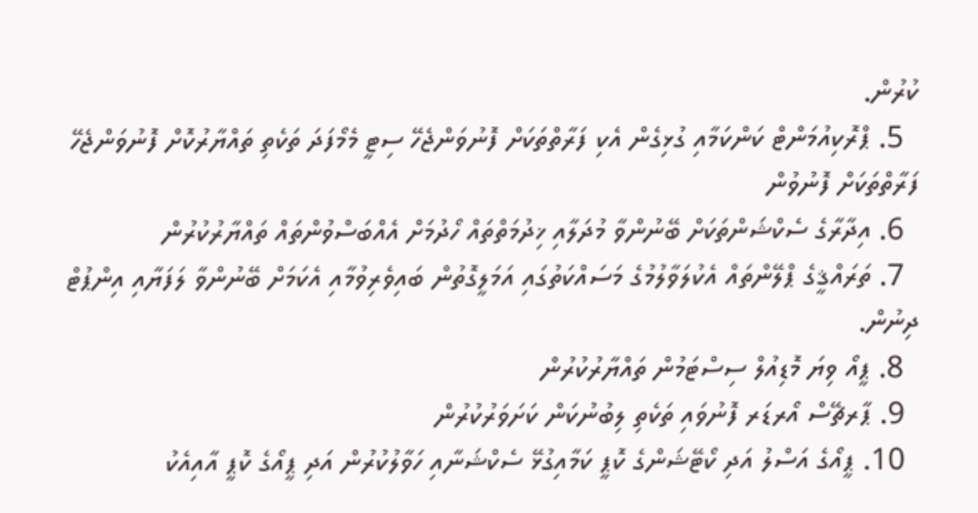ކުރުން.
  5. ޕްރޮކިއުމަންޓް ކަންކަމާއި ގުޅިގެން އެކި ފަރާތްތަކަށް ފޮނުވަންޖެހޭ ސިޓީ މެމޯފަދަ ތަކެތި ތައްޔާރުކޮށް ފޮނުވަންޖެހޭ ފަރާތްތަކަށް ފޮނުވުން
  6. އިދާރާގެ ސެކްޝަންތަކަށް ބޭނުންވާ މުދަލާއި ޚިދުމަތްތައް ހޯދުމަށް އެއްބަސްވުންތައް ތައްޔާރުކުރުން
  7. ތަރައްޤީގެ ޕްލޭންތައް އެކުލަވާލުމުގެ މަސައްކަތުގައި އަމަލީގޮތުން ބައިވެރިވުމާއި އެކަމަށް ބޭނުންވާ ލަފަޔާއި އިންޕުޓް ދިނުން.
  8. ޕީއޯ ވިޔަ މޮޑިއުލް ސިސްޓަމުން ތައްޔާރުކުރުން
  9. ޕާރޗޭސް އޯރޑަރ ފޮނުވައި ތަކެތި ލިބުނުކަން ކަށަވަރުކުރުން
  10. ޕީއޯގެ އަސްލު އަދި ކޯޓޭޝަންގެ ކޮޕީ ކަމާއިގުޅޭ ސެކްޝަނާއި ހަވާލުކުރުން އަދި ޕީއޯގެ ކޮޕީ އާއިއެކު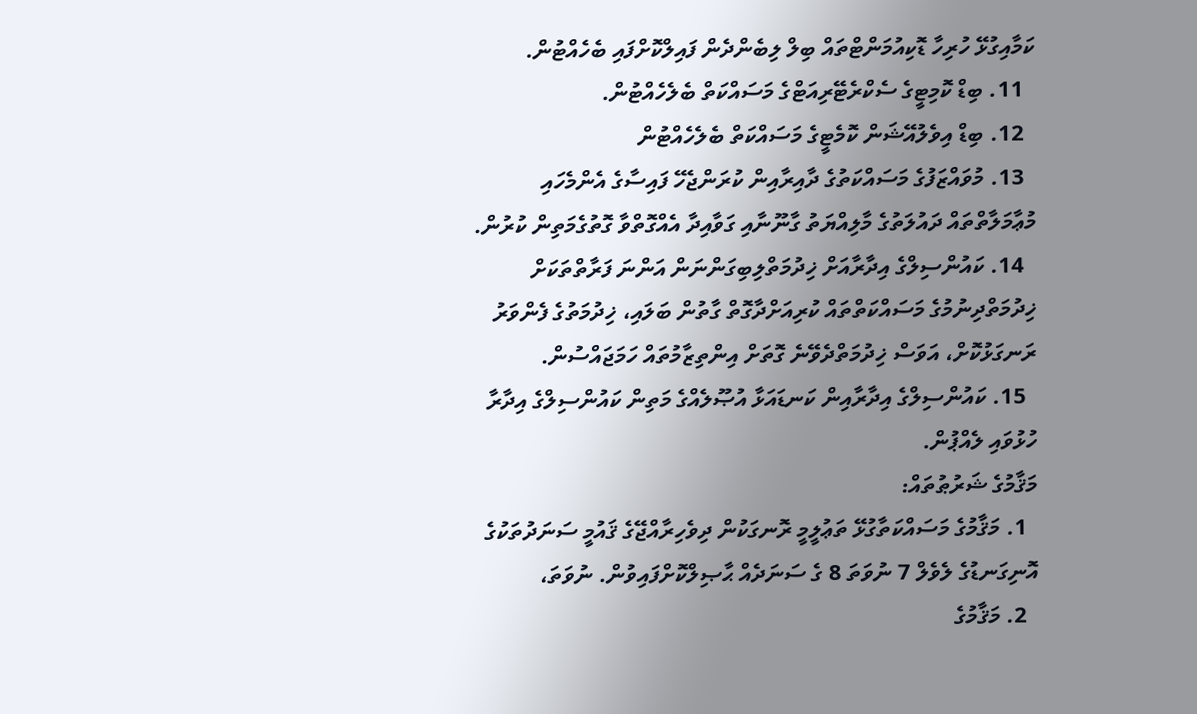ކަމާއިގުޅޭ ހުރިހާ ޑޮކިއުމަންޓްތައް ބިލް ލިބެންދެން ފައިލްކޮށްފައި ބެހެއްޓުން.
  11. ބިޑް ކޮމިޓީގެ ސެކްރެޓޭރިއަޓްގެ މަސައްކަތް ބެލެހެއްޓުން.
  12. ބިޑް އިވެލުއޭޝަން ކޮމެޓީގެ މަސައްކަތް ބެލެހެއްޓުން
  13. މުވައްޒަފުގެ މަސައްކަތުގެ ދާއިރާއިން ކުރަންޖެހޭ ފައިސާގެ އެންމެހައި މުޢާމަލާތްތައް ދައުލަތުގެ މާލިއްޔަތު ގާނޫނާއި ގަވާއިދާ އެއްގޮތްވާ ގޮތުގެމަތިން ކުރުން.
  14. ކައުންސިލްގެ އިދާރާއަށް ޚިދުމަތްލިބިގަންނަން އަންނަ ފަރާތްތަކަށް ޚިދުމަތްދިނުމުގެ މަސައްކަތްތައް ކުރިއަށްދާގޮތް ގާތުން ބަލައި، ޚިދުމަތުގެ ފެންވަރު ރަނގަޅުކޮށް، އަވަސް ޚިދުމަތްދެވޭނެ ގޮތަށް އިންތިޒާމުތައް ހަމަޖައްސުން.
  15. ކައުންސިލްގެ އިދާރާއިން ކަނޑައަޅާ އުޞޫލެއްގެ މަތިން ކައުންސިލްގެ އިދާރާ ހުޅުވައި ލެއްޕުން.
މަޤާމުގެ ޝަރުޠުތައް:
  1. މަޤާމުގެ މަސައްކަތާގުޅޭ ތަޢުލީމީ ރޮނގަކުން ދިވެހިރާއްޖޭގެ ޤައުމީ ސަނަދުތަކުގެ އޮނިގަނޑުގެ ލެވެލް 7 ނުވަތަ 8 ގެ ސަނަދެއް ޙާޞިލްކޮށްފައިވުން. ނުވަތަ،
  2. މަޤާމުގެ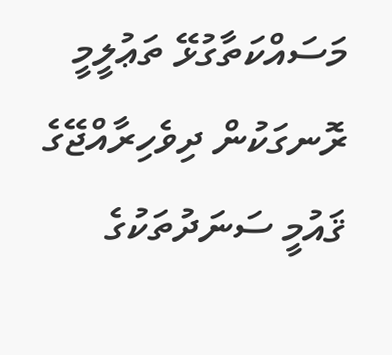މަސައްކަތާގުޅޭ ތަޢުލީމީ ރޮނގަކުން ދިވެހިރާއްޖޭގެ ޤައުމީ ސަނަދުތަކުގެ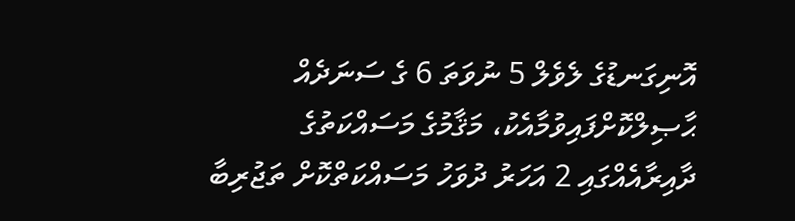އޮނިގަނޑުގެ ލެވެލް 5 ނުވަތަ 6 ގެ ސަނަދެއް ޙާޞިލްކޮށްފައިވުމާއެކު، މަޤާމުގެ މަސައްކަތުގެ ދާއިރާއެއްގައި 2 އަހަރު ދުވަހު މަސައްކަތްކޮށް ތަޖުރިބާ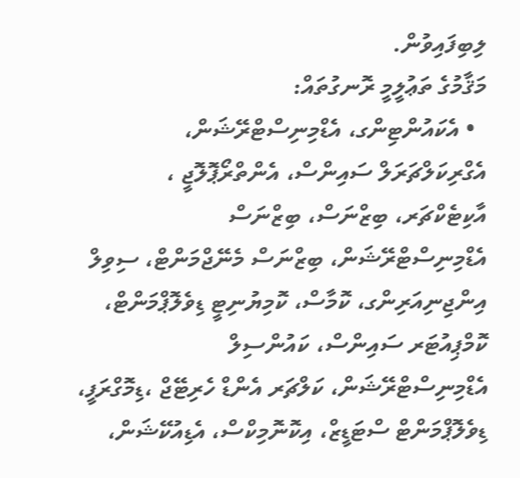ލިބިފައިވުން.
މަޤާމުގެ ތަޢުލީމީ ރޮނގުތައް:
  • އެކައުންޓިންގ، އެޑްމިނިސްޓްރޭޝަން، އެގްރިކަލްޗަރަލް ސައިންސް، އެންތްރޯޕޮލޮޖީ ، އާކިޓެކްޗަރ، ބިޒްނަސް، ބިޒްނަސް އެޑްމިނިސްޓްރޭޝަން، ބިޒްނަސް މެނޭޖްމަންޓް، ސިވިލް އިންޖިނިއަރިންގ، ކޮމާސް، ކޮމިޔުނިޓީ ޑިވެލޮޕްމަންޓް، ކޮމްޕިއުޓަރ ސައިންސް، ކައުންސިލް އެޑްމިނިސްޓްރޭޝަން، ކަލްޗަރ އެންޑް ހެރިޓޭޖް ،ޑިމޮގްރަފީ، ޑިވެލޮޕްމަންޓް ސްޓަޑީޒް، އިކޮނޮމިކްސް، އެޑިއުކޭޝަން،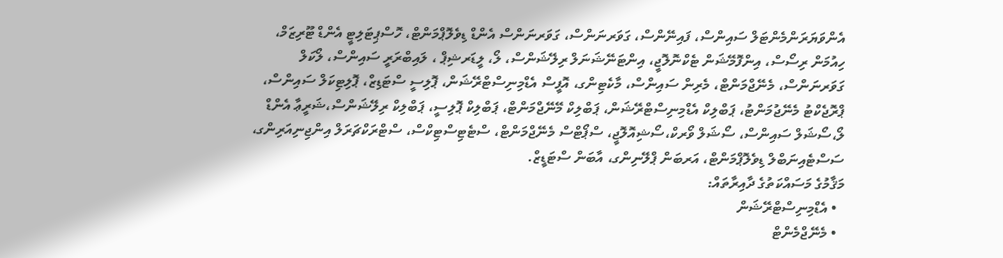އެންވަޔަރަންމެންޓަލް ސައިންސް، ފައިނޭންސް، ގަވަރނަންސް، ގަވަރނަންސް އެންޑް ޑިވެލޮޕްމަންޓް، ހޮސްޕިޓަލިޓީ އެންޑް ޓޫރިޒަމް، ހިއުމަން ރިސޯސް، އިންފޮމޭޝަން ޓެކްނޮލޮޖީ، އިންޓަނޭޝަނަލް ރިލޭޝަންސް، ލޯ، ލީޑަރޝިޕް ، ލައިބްރަރީ ސައިންސް، ލޯކަލް ގަވަރނަންސް، މެނޭޖްމަންޓް، މެރިން ސައިންސް، މާކެޓިންގ، އޮފީސް އެޑްމިނިސްޓްރޭޝަން، ޕޮލިސީ ސްޓަޑިޒް، ޕޮލިޓިކަލް ސައިންސް، ޕްރޮޖެކްޓު މެނޭޖުމަންޓު، ޕަބްލިކް އެޑްމިނިސްޓްރޭޝަން، ޕަބްލިކް މޭނޭޖްމަންޓް، ޕަބްލިކް ޕޮލިސީ، ޕަބްލިކް ރިލޭޝަންސް،ޝަރީޢާ އެންޑް ލޯ،ސޯޝަލް ސައިންސް، ސޯޝަލް ވޯރކް،ސޯޝިއޮލޮޖީ، ސްޕޯޓްސް މެނޭޖްމަންޓް، ސްޓެޓިސްޓިކްސް، ސްޓްރަކްޗަރަލް އިންޖިނިއަރިންގ، ސަސްޓެއިނަބްލް ޑިވެލޮޕްމަންޓް، އަރބަން ޕްލޭނިންގ، އާބަން ސްޓަޑީޒް.
މަޤާމުގެ މަސައްކަތުގެ ދާއިރާތައް:
  • އެޑްމިނިސްޓްރޭޝަން
  • މެނޭޖްމެންޓް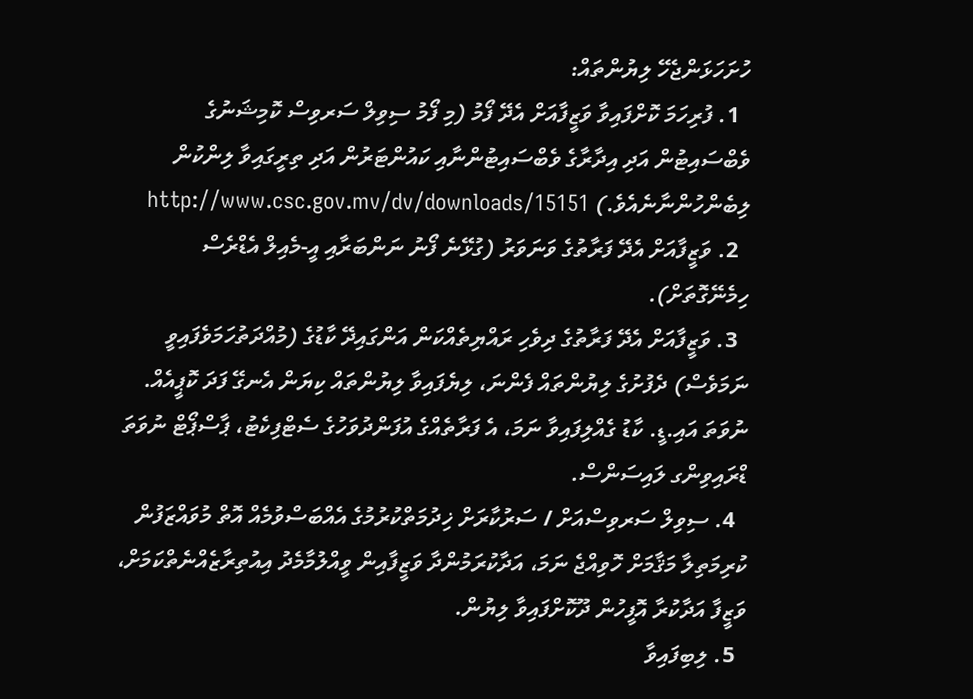ހުށަހަޅަންޖެހޭ ލިޔުންތައް:
  1. ފުރިހަމަ ކޮށްފައިވާ ވަޒީފާއަށް އެދޭ ފޯމު (މި ފޯމު ސިވިލް ސަރވިސް ކޮމިޝަނުގެ ވެބްސައިޓުން އަދި އިދާރާގެ ވެބްސައިޓުންނާއި ކައުންޓަރުން އަދި ތިރީގައިވާ ލިންކުން ލިބެންހުންނާނެއެވެ.) http://www.csc.gov.mv/dv/downloads/15151
  2. ވަޒީފާއަށް އެދޭ ފަރާތުގެ ވަނަވަރު (ގުޅޭނެ ފޯނު ނަންބަރާއި އީ-މެއިލް އެޑްރެސް ހިމެނޭގޮތަށް).
  3. ވަޒީފާއަށް އެދޭ ފަރާތުގެ ދިވެހި ރައްޔިތެއްކަން އަންގައިދޭ ކާޑުގެ (މުއްދަތުހަމަވެފައިވީ ނަމަވެސް) ދެފުށުގެ ލިޔުންތައް ފެންނަ، ލިޔެފައިވާ ލިޔުންތައް ކިޔަން އެނގޭ ފަދަ ކޮޕީއެއް. ނުވަތަ އައި.ޑީ. ކާޑު ގެއްލިފައިވާ ނަމަ، އެ ފަރާތެއްގެ އުފަންދުވަހުގެ ސެޓްފިކެޓު، ޕާސްޕޯޓް ނުވަތަ ޑްރައިވިންގ ލައިސަންސް.
  4. ސިވިލް ސަރވިސްއަށް / ސަރުކާރަށް ޚިދުމަތްކުރުމުގެ އެއްބަސްވުމެއް އޮތް މުވައްޒަފުން ކުރިމަތިލާ މަޤާމަށް ހޮވިއްޖެ ނަމަ، އަދާކުރަމުންދާ ވަޒީފާއިން ވީއްލުމާމެދު އިއުތިރާޒެއްނެތްކަމަށް، ވަޒީފާ އަދާކުރާ އޮފީހުން ދޫކޮށްފައިވާ ލިޔުން.
  5. ލިބިފައިވާ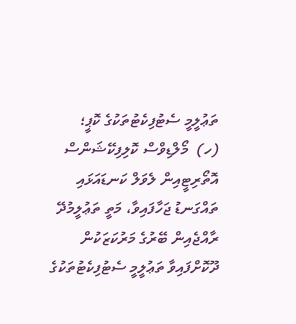ތަޢުލީމީ ސެޓުފިކެޓުތަކުގެ ކޮޕީ؛
(ހ)  މޯލްޑިވްސް ކޮލިފިކޭޝަންސް އޮތޯރިޓީއިން ލެވަލް ކަނޑައަޅައި ތައްގަނޑު ޖަހާފައިވާ، މަތީ ތަޢުލީމުދޭ ރާއްޖެއިން ބޭރުގެ މަރުކަޒަކުން ދޫކޮށްފައިވާ ތަޢުލީމީ ސެޓުފިކެޓުތަކުގެ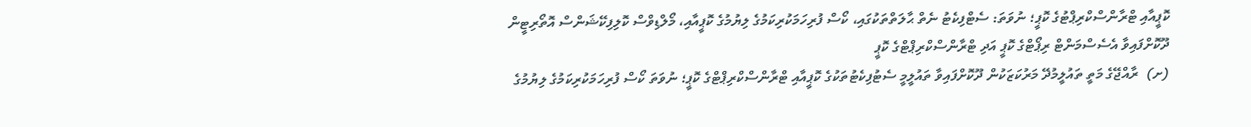ކޮޕީއާއި ޓްރާންސްކްރިޕްޓުގެ ކޮޕީ؛ ނުވަތަ: ސެޓްފިކެޓު ނެތް ޙާލަތްތަކުގައި، ކޯސް ފުރިހަމަކުރިކަމުގެ ލިޔުމުގެ ކޮޕީއާއި، މޯލްޑިވްސް ކޮލިފިކޭޝަންސް އޮތޯރިޓީން ދޫކޮށްފައިވާ އެސެސްމަންޓް ރިޕޯޓްގެ ކޮޕީ އަދި ޓްރާންސްކްރިޕްޓްގެ ކޮޕީ
(ށ)  ރާއްޖޭގެ މަތީ ތައުލީމުދޭ މަރުކަޒަކުން ދޫކޮށްފައިވާ ތައުލީމީ ސެޓުފިކެޓުތަކުގެ ކޮޕީއާއި ޓްރާންސްކްރިޕްޓްގެ ކޮޕީ؛ ނުވަތަ ކޯސް ފުރިހަމަކުރިކަމުގެ ލިޔުމުގެ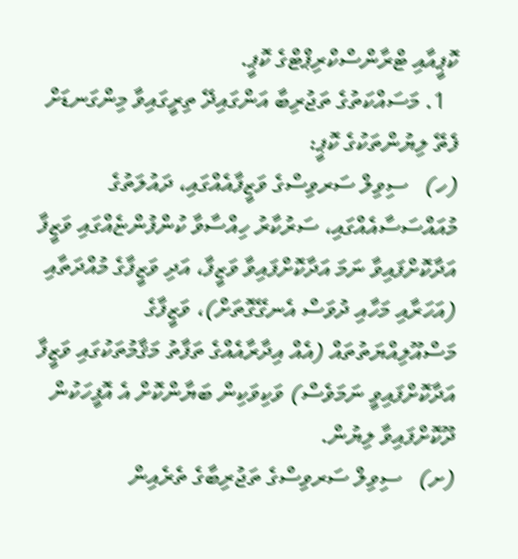ކޮޕީއާއި ޓްރާންސްކްރިޕްޓްގެ ކޮޕީ.
  1. މަސައްކަތުގެ ތަޖުރިބާ އަންގައިދޭ ތިރީގައިވާ މިންގަނޑަށް ފެތޭ ލިޔުންތަކުގެ ކޮޕީ:
(ހ)   ސިވިލް ސަރވިސްގެ ވަޒީފާއެއްގައި، ދައުލަތުގެ މުއައްސަސާއެއްގައި، ސަރުކާރު ހިއްސާވާ ކުންފުންޏެއްގައި ވަޒީފާ އަދާކޮށްފައިވާ ނަމަ އަދާކޮށްފައިވާ ވަޒީފާ، އަދި ވަޒީފާގެ މުއްދަތާއި (އަހަރާއި މަހާއި ދުވަސް އެނގޭގޮތަށް)، ވަޒީފާގެ މަސްއޫލިއްޔަތުތައް (އެއް އިދާރާއެއްގެ ތަފާތު މަޤާމުތަކުގައި ވަޒީފާ އަދާކޮށްފައިވީ ނަމަވެސް) ވަކިވަކިން ބަޔާންކޮށް އެ އޮފީހަކުން ދޫކޮށްފައިވާ ލިޔުން.
(ށ)   ސިވިލް ސަރވިސްގެ ތަޖުރިބާގެ ތެރެއިން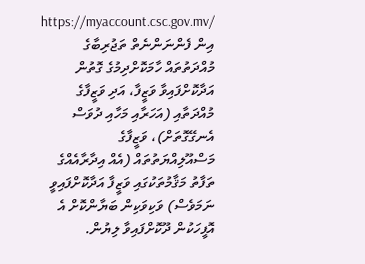/https://myaccount.csc.gov.mv އިން ފެންނަންނެތް ތަޖުރިބާގެ މުއްދަތުތައް ހާމަކޮށްދިމުގެ ގޮތުން އަދާކޮށްފައިވާ ވަޒީފާ، އަދި ވަޒީފާގެ މުއްދަތާއި (އަހަރާއި މަހާއި ދުވަސް އެނގޭގޮތަށް)، ވަޒީފާގެ މަސްއޫލިއްޔަތުތައް (އެއް އިދާރާއެއްގެ ތަފާތު މަޤާމުތަކުގައި ވަޒީފާ އަދާކޮށްފައިވީ ނަމަވެސް) ވަކިވަކިން ބަޔާންކޮށް އެ އޮފީހަކުން ދޫކޮށްފައިވާ ލިޔުން.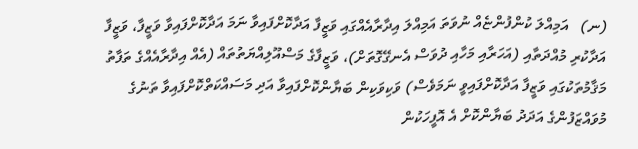(ނ)   އަމިއްލަ ކުންފުންޏެއް ނުވަތަ އަމިއްލަ އިދާރާއެއްގައި ވަޒީފާ އަދާކޮށްފައިވާ ނަމަ އަދާކޮށްފައިވާ ވަޒީފާ، ވަޒީފާ އަދާކުރި މުއްދަތާއި (އަހަރާއި މަހާއި ދުވަސް އެނގޭގޮތަށް)، ވަޒީފާގެ މަސްއޫލިއްޔަތުތައް (އެއް އިދާރާއެއްގެ ތަފާތު މަޤާމުތަކުގައި ވަޒީފާ އަދާކޮށްފައިވީ ނަމަވެސް) ވަކިވަކިން ބަޔާންކޮށްފައިވާ އަދި މަސައްކަތްކޮށްފައިވާ ތަނުގެ މުވައްޒަފުންގެ އަދަދު ބަޔާންކޮށް އެ އޮފީހަކުން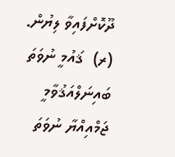ދޫކޮށްފައިވާ ލިޔުން.
(ރ)  ޤައުމީ ނުވަތަ ބައިނަލްއަޤުވާމީ ޖަމްއިއްޔާ ނުވަތަ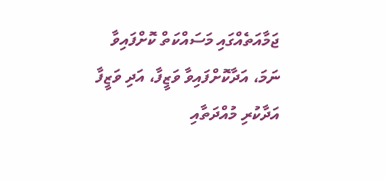ޖަމާއަތެއްގައި މަސައްކަތް ކޮށްފައިވާ ނަމަ، އަދާކޮށްފައިވާ ވަޒީފާ، އަދި ވަޒީފާ އަދާކުރި މުއްދަތާއި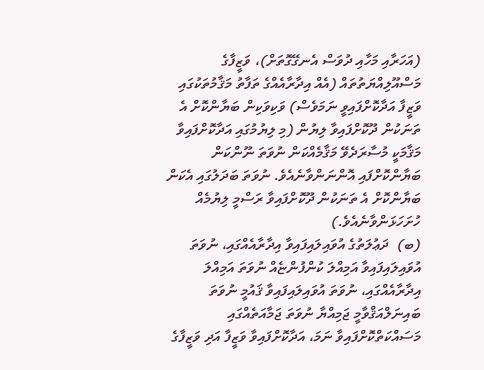(އަހަރާއި މަހާއި ދުވަސް އެނގޭގޮތަށް)، ވަޒީފާގެ މަސްއޫލިއްޔަތުތައް (އެއް އިދާރާއެއްގެ ތަފާތު މަޤާމުތަކުގައި ވަޒީފާ އަދާކޮށްފައިވީ ނަމަވެސް) ވަކިވަކިން ބަޔާންކޮށް އެ ތަނަކުން ދޫކޮށްފައިވާ ލިޔުން (މި ލިޔުމުގައި އަދާކޮށްފައިވާ މަޤާމަކީ މުސާރަދެވޭ މަޤާމެއްކަން ނުވަތަ ނޫންކަން ބަޔާންކޮށްފައި އޮންނަންވާނެއެވެ. ނުވަތަ ބަދަލުގައި އެކަން ބަޔާންކޮށް އެ ތަނަކުން ދޫކޮށްފައިވާ ރަސްމީ ލިޔުމެއް ހުށަހަޅަންވާނެއެވެ.)
(ބ)  ދަޢުލަތުގެ އުވައިލައިފައިވާ އިދާރާއެއްގައި، ނުވަތަ އުވައިލައިފައިވާ އަމިއްލަ ކުންފުންޏެއް ނުވަތަ އަމިއްލަ އިދާރާއެއްގައި، ނުވަތަ އުވައިލައިފައިވާ ޤައުމީ ނުވަތަ ބައިނަލްއަޤްވާމީ ޖަމިއްޔާ ނުވަތަ ޖަމާއަތެއްގައި މަސައްކަތްކޮށްފައިވާ ނަމަ، އަދާކޮށްފައިވާ ވަޒީފާ އަދި ވަޒީފާގެ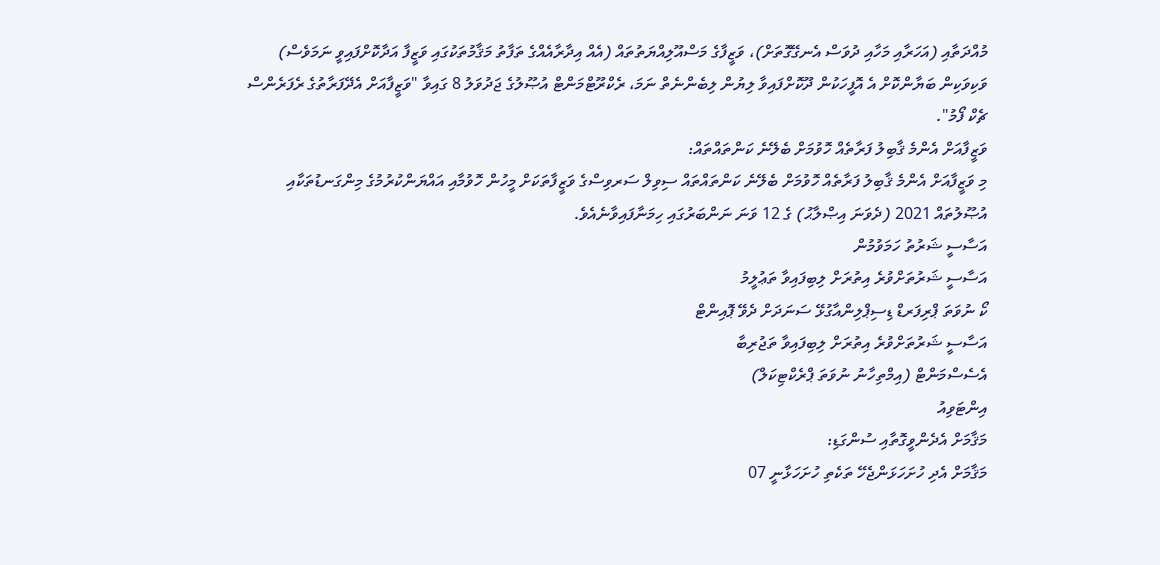މުއްދަތާއި (އަހަރާއި މަހާއި ދުވަސް އެނގޭގޮތަށް)، ވަޒީފާގެ މަސްއޫލިއްޔަތުތައް (އެއް އިދާރާއެއްގެ ތަފާތު މަޤާމުތަކުގައި ވަޒީފާ އަދާކޮށްފައިވީ ނަމަވެސް) ވަކިވަކިން ބަޔާންކޮށް އެ އޮފީހަކުން ދޫކޮށްފައިވާ ލިޔުން ލިބެންނެތް ނަމަ، ރެކްރޫޓްމަންޓް އުޞޫލުގެ ޖަދުވަލު 8 ގައިވާ "ވަޒީފާއަށް އެދޭފަރާތުގެ ރެފަރެންސް ޗެކް ފޯމު".
ވަޒީފާއަށް އެންމެ ޤާބިލު ފަރާތެއް ހޮވުމަށް ބެލޭނެ ކަންތައްތައް:
މި ވަޒީފާއަށް އެންމެ ޤާބިލު ފަރާތެއް ހޮވުމަށް ބެލޭނެ ކަންތައްތައް ސިވިލް ސަރވިސްގެ ވަޒީފާތަކަށް މީހުން ހޮވުމާއި އައްޔަންކުރުމުގެ މިންގަނޑުތަކާއި އުޞޫލުތައް 2021 (ދެވަނަ އިޞްލާޙު) ގެ 12 ވަނަ ނަންބަރުގައި ހިމަނާފައިވާނެއެވެ.
އަސާސީ ޝަރުތު ހަމަވުމުން
އަސާސީ ޝަރުތަށްވުރެ އިތުރަށް ލިބިފައިވާ ތަޢުލީމު
ކޯ ނުވަތަ ޕްރިފަރޑް ޑިސިޕްލިންއާގުޅޭ ސަނަދަށް ދެވޭ ޕޮއިންޓް
އަސާސީ ޝަރުތަށްވުރެ އިތުރަށް ލިބިފައިވާ ތަޖުރިބާ
އެސެސްމަންޓް (އިމްތިހާނު ނުވަތަ ޕްރެކްޓިކަލް)
އިންޓަވިއު
މަޤާމަށް އެދެންވީގޮތާއި ސުންގަޑި:
މަޤާމަށް އެދި ހުށަހަޅަންޖެހޭ ތަކެތި ހުށަހަޅާނީ 07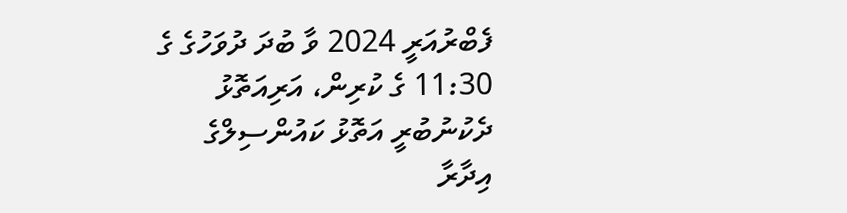ފެބްރުއަރީ 2024 ވާ ބުދަ ދުވަހުގެ ގެ 11:30 ގެ ކުރިން، އަރިއަތޮޅު ދެކުނުބުރީ އަތޮޅު ކައުންސިލްގެ އިދާރާ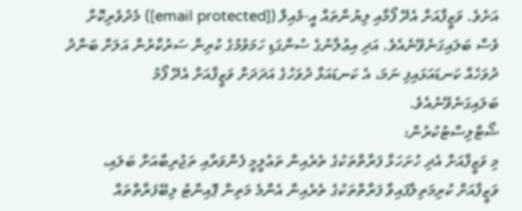އަށެވެ. ވަޒީފާއަށް އެދޭ ފޯމާއި ލިޔުންތައް އީ-މެއިލް ([email protected]) މެދުވެރިކޮށް ވެސް ބަލައިގަނެވޭނެއެވެ. އަދި އިޢުލާނުގެ ސުންގަޑި ހަމަވުމުގެ ކުރިން ސަރުކާރުން އަލަށް ބަންދު ދުވަހެއް ކަނޑައަޅައިފި ނަމަ، އެ ކަނޑައަޅާ ދުވަހުގެ އަދަދަށް ވަޒީފާއަށް އެދޭ ފޯމު ބަލައިގަނެވޭނެއެވެ.
ޝޯޓްލިސްޓުކުރުން:
މި ވަޒީފާއަށް އެދި ހުށަހަޅާ ފަރާތްތަކުގެ ތެރެއިން ތަޢުލީމީ ފެންވަރާއި ތަޖުރިބާއަށް ބަލައި، ވަޒީފާއަށް ކުރިމަތިލާފައިވާ ފަރާތްތަކުގެ ތެރެއިން އެންމެ މަތިން ޕޮއިންޓު ލިބޭފަރާތްތައް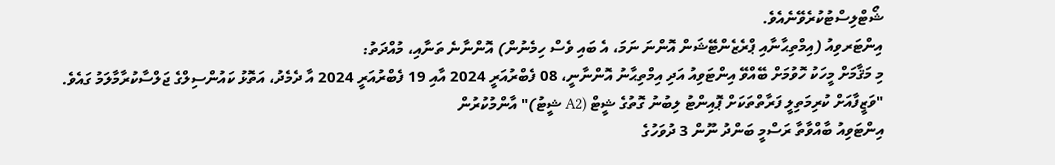ޝޯޓްލިސްޓުކުރެވޭނެއެވެ.
އިންޓަރވިއު (އިމްތިޙާނާއި ޕްރެޒެންޓޭޝަން އޮންނަ ނަމަ، އެ ބައި ވެސް ހިމެނުން) އޮންނާނެ ތަނާއި، މުއްދަތު:
މި މަޤާމަށް މީހަކު ހޮވުމަށް ބޭއްވޭ އިންޓަވިއު އަދި އިމްތިޙާނު އޮންނާނީ، 08 ފެބްރުއަރީ 2024 އާއި 19 ފެބްރުއަރީ 2024 އާ ދެމެދު، އަތޮޅު ކައުންސިލްގެ ޖަލްސާކުރާމާލަމު ގައެވެ.
"ވަޒީފާއަށް ކުރިމަތިލީ ފަރާތްތަކަށް ޕޮއިންޓު ލިބުނު ގޮތުގެ ޝީޓް (A2 ޝީޓު)" އާންމުކުރުން
އިންޓަވިއު ބާއްވާތާ ރަސްމީ ބަންދު ނޫން 3 ދުވަހުގެ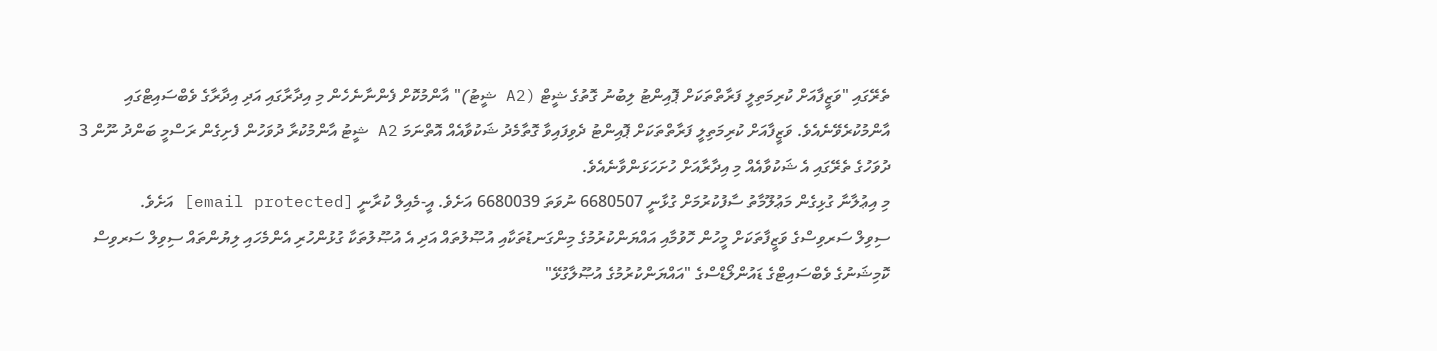ތެރޭގައި "ވަޒީފާއަށް ކުރިމަތިލީ ފަރާތްތަކަށް ޕޮއިންޓު ލިބުނު ގޮތުގެ ޝީޓް (A2 ޝީޓު)" އާންމުކޮށް ފެންނާނެހެން މި އިދާރާގައި އަދި އިދާރާގެ ވެބްސައިޓްގައި އާންމުކުރެވޭނެއެވެ. ވަޒީފާއަށް ކުރިމަތިލީ ފަރާތްތަކަށް ޕޮއިންޓު ދެވިފައިވާ ގޮތާމެދު ޝަކުވާއެއް އޮތްނަމަ A2 ޝީޓު އާންމުކުރާ ދުވަހުން ފެށިގެން ރަސްމީ ބަންދު ނޫން 3 ދުވަހުގެ ތެރޭގައި އެ ޝަކުވާއެއް މި އިދާރާއަށް ހުށަހަޅަންވާނެއެވެ.
މި އިޢުލާނާ ގުޅިގެން މަޢުލޫމާތު ސާފުކުރުމަށް ގުޅާނީ 6680507 ނުވަތަ 6680039 އަށެވެ. އީ-މެއިލް ކުރާނީ [email protected] އަށެވެ.
ސިވިލް ސަރވިސްގެ ވަޒީފާތަކަށް މީހުން ހޮވުމާއި އައްޔަންކުރުމުގެ މިންގަނޑުތަކާއި އުޞޫލުތައް އަދި އެ އުޞޫލުތަކާ ގުޅުންހުރި އެންމެހައި ލިޔުންތައް ސިވިލް ސަރވިސް ކޮމިޝަނުގެ ވެބްސައިޓްގެ ޑައުންލޯޑްސްގެ "އައްޔަންކުރުމުގެ އުޞޫލާގުޅޭ"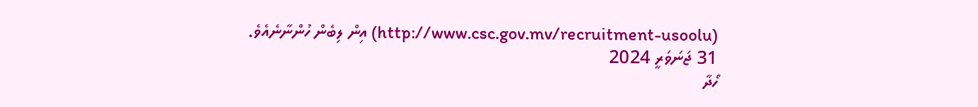(http://www.csc.gov.mv/recruitment-usoolu) އިން ލިބެން ހުންނާނެއެވެ.
31 ޖަނަވަރީ 2024
ހޯދާ